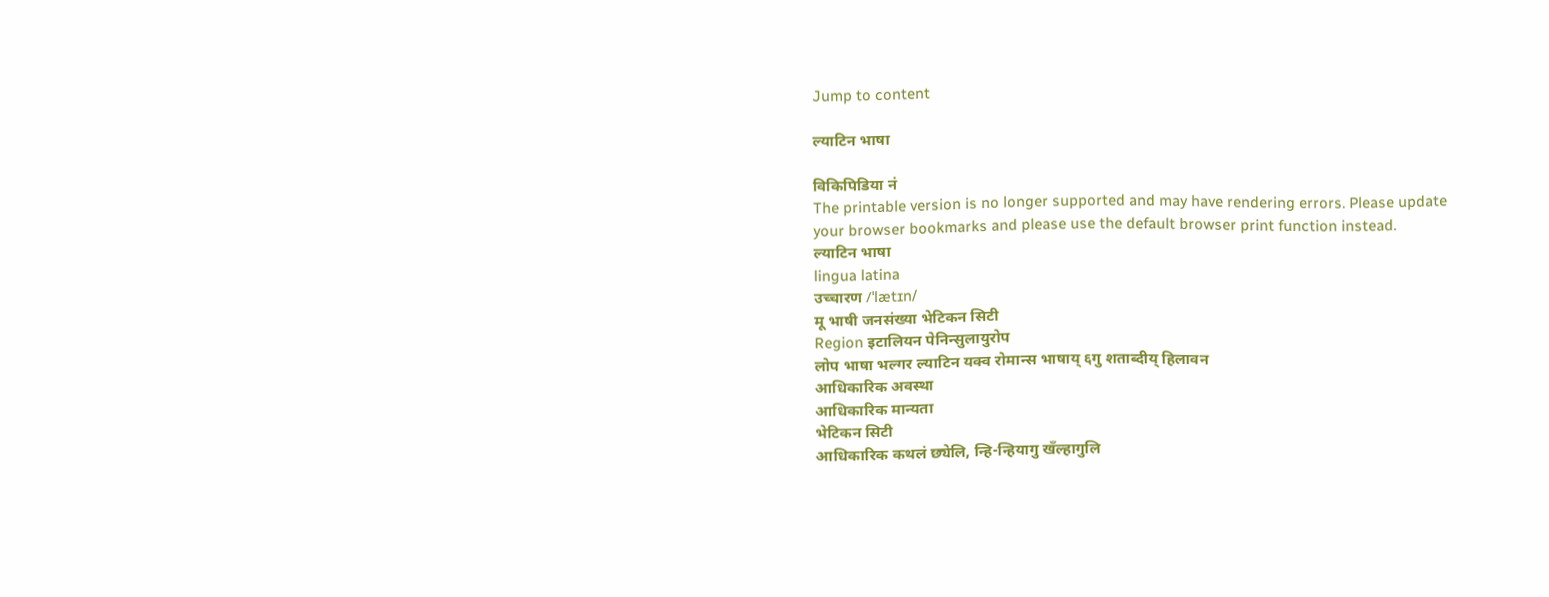Jump to content

ल्याटिन भाषा

विकिपिडिया नं
The printable version is no longer supported and may have rendering errors. Please update your browser bookmarks and please use the default browser print function instead.
ल्याटिन भाषा
lingua latina
उच्चारण /ˈlætɪn/
मू भाषी जनसंख्या भेटिकन सिटी
Region इटालियन पेनिन्सुलायुरोप
लोप भाषा भल्गर ल्याटिन यक्व रोमान्स भाषाय् ६गु शताब्दीय् हिलावन
आधिकारिक अवस्था
आधिकारिक मान्यता
भेटिकन सिटी
आधिकारिक कथलं छ्येलि, न्हि-न्हियागु खँल्हागुलि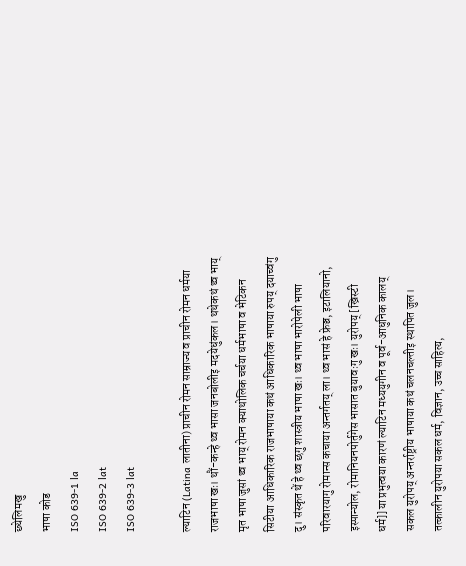छ्येलिमखु
भाषा कोड
ISO 639-1 la
ISO 639-2 lat
ISO 639-3 lat

ल्याटिन (Latina लातीना) प्राचीन रोमन साम्राज्य व प्राचीन रोमन धर्मया राजभाषा खः। थौं-कन्हे थ्व भासा जनबोलीइ मदयेधुंकल। थथेकथं थ्व भाय् मृत भाषा जुसां थ्व भाय् रोमन क्याथोलिक चर्चया धर्मभाषा व भेटिकन सिटीया आधिकारिक राजभाषाया कथं आधिकारिक भाषाया रुपय् दयाच्वंगु दु। संस्कृत थें हे थ्व छगु शास्त्रीय भाषा खः। थ्व भाषा भारोपेली भाषा परिवारयागु रोमान्स कचाया अन्तर्गतय् ला। थ्व भासं हे फ्रेञ्च, इटालियानो, इस्पान्योल, रोमानियनपोर्तुगेस भासात बुयावःगु खः। युरोपय् [ख्रिस्टी धर्म]]या प्रभुत्वया कारणं ल्याटिन मध्ययुगीन व पूर्व-आधुनिक कालय् सकल युरोपय् अन्तर्राष्ट्रीय भाषाया कथं चलनचल्तीइ स्थापित जुल। तत्कालीन युरोपया सकल धर्म, विज्ञान, उच्च साहित्य,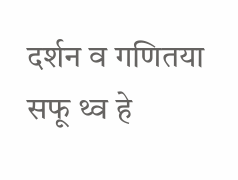दर्शन व गणितया सफू थ्व हे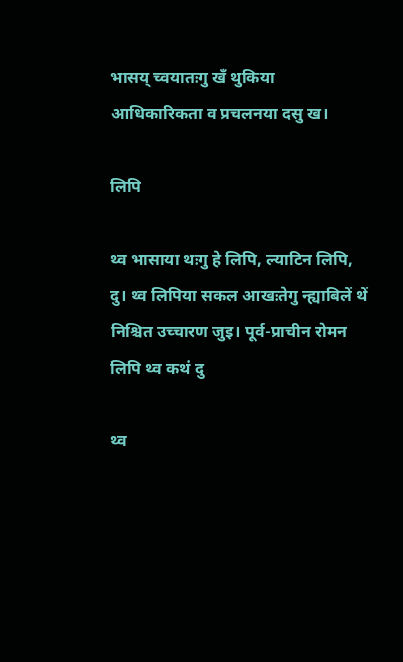भासय् च्वयातःगु खँ थुकिया आधिकारिकता व प्रचलनया दसु ख।

लिपि

थ्व भासाया थःगु हे लिपि, ल्याटिन लिपि, दु। थ्व लिपिया सकल आखःतेगु न्ह्याबिलें थें निश्चित उच्चारण जुइ। पूर्व-प्राचीन रोमन लिपि थ्व कथं दु

थ्व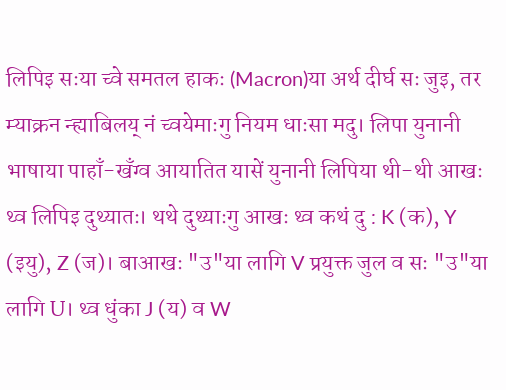लिपिइ सःया च्वे समतल हाकः (Macron)या अर्थ दीर्घ सः जुइ, तर म्याक्रन न्ह्याबिलय् नं च्वयेमाःगु नियम धाःसा मदु। लिपा युनानी भाषाया पाहाँ-खँग्व आयातित यासें युनानी लिपिया थी-थी आखः थ्व लिपिइ दुथ्यातः। थथे दुथ्याःगु आखः थ्व कथं दु : K (क), Y (इयु), Z (ज)। बाआखः "उ"या लागि V प्रयुक्त जुल व सः "उ"या लागि U। थ्व धुंका J (य) व W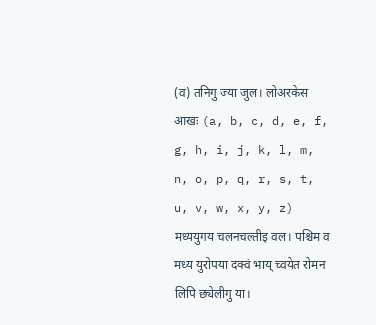(व) तनिगु ज्या जुल। लोअरकेस आखः (a, b, c, d, e, f, g, h, i, j, k, l, m, n, o, p, q, r, s, t, u, v, w, x, y, z) मध्ययुगय चलनचल्तीइ वल। पश्चिम व मध्य युरोपया दक्वं भाय् च्वयेत रोमन लिपि छ्येलीगु या।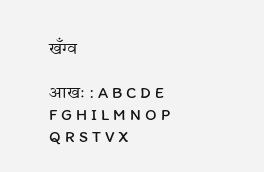खँग्व

आखः : A B C D E F G H I L M N O P Q R S T V X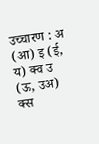उच्चारण : अ (आ) इ (ई, य) क्व उ (ऊ, उअ) क्स